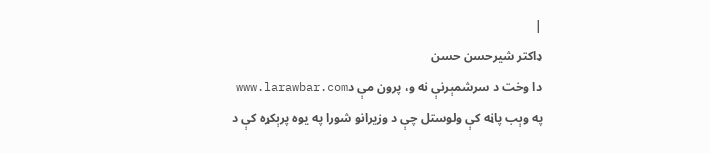|
ډاكتر شيرحسن حسن
دا وخت د سرشمېرنې نه و، پرون مې دwww.larawbar.com په وېب پاڼه كې ولوستل چې د وزيرانو شورا په يوه پرېكړه كې د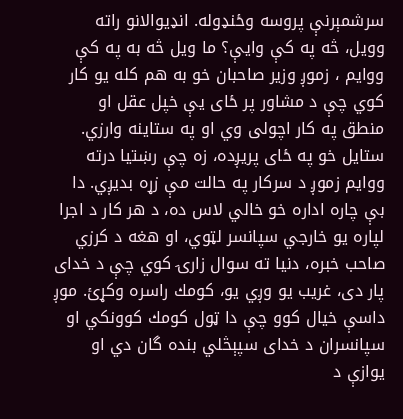سرشمېرنې پروسه وځنډوله. انډيوالانو راته وويل، څه په كې وايې؟ ما ويل څه به په كې ووايم ، زموږ وزير صاحبان خو به هم كله يو كار كوي چې د مشاور پر ځاى يې خپل عقل او منطق په كار اچولى وي او په ستاينه وارزي. ستايل خو په ځاى پريږده، زه چې رښتيا درته ووايم زموږ د سركار په حالت مې زړه بديږي. دا بې چاره اداره خو خالي لاس ده، د هر كار د اجرا لپاره يو خارجي سپانسر لټوي، او هغه د كرزي صاحب خبره، دنيا ته سوال زارۍ كوي چې د خداى پار دى، غريب يو وږي يو، كومك راسره وكړئ. موږ داسې خيال كوو چې دا ټول كومك كوونكي او سپانسران د خداى سپېڅلي بنده گان دي او يوازې د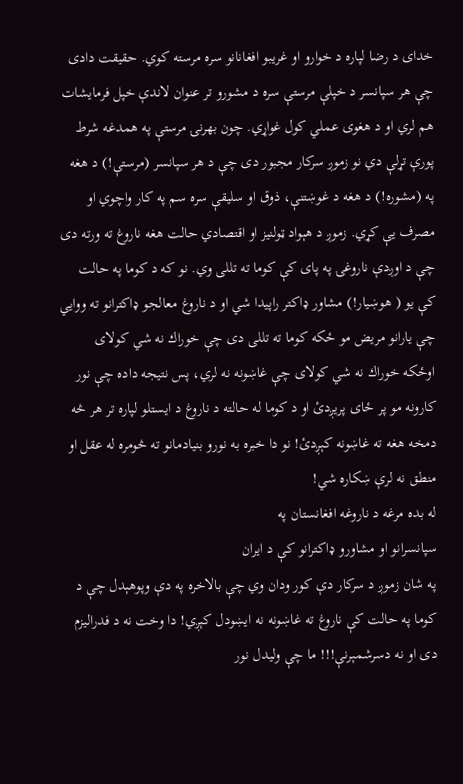خداى د رضا لپاره د خوارو او غريبو افغانانو سره مرسته كوي. حقيقت دادى چې هر سپانسر د خپلې مرستې سره د مشورو تر عنوان لاندې خپل فرمايشات هم لري او د هغوى عملي كول غواړي. چون بهرنۍ مرستې په همدغه شرط پورې تړلې دي نو زموږ سركار مجبور دى چې د هر سپانسر (مرستې!) د هغه په (مشوره!) د هغه د غوښتنې، ذوق او سليقې سره سم په كار واچوي او مصرف يې كړي. زموږ د هېواد ټولنيز او اقتصادي حالت هغه ناروغ ته ورته دى چې د اوږدې ناروغۍ په پاى كې كوما ته تللى وي. نو كه د كوما په حالت كې يو ( هوښيار!) مشاور ډاكتر راپيدا شي او د ناروغ معالجو ډاكترانو ته ووايي چې يارانو مريض مو ځكه كوما ته تللى دى چې خوراك نه شي كولاى اوځكه خوراك نه شي كولاى چې غاښونه نه لري، پس نتيجه داده چې نور كارونه مو پر ځاى پريږدئ او د كوما له حالته د ناروغ د ايستلو لپاره تر هر څه دمخه هغه ته غاښونه كېږدئ! نو دا خبره به نورو بنيادمانو ته څومره له عقل او منطق نه لرې ښكاره شي!
له بده مرغه د ناروغه افغانستان په
سپانسرانو او مشاورو ډاكترانو كې د ايران
په شان زموږ د سركار دې كور ودان وي چې بالاخره په دې وپوهېدل چې د كوما په حالت كې ناروغ ته غاښونه نه ايښودل كېږي! دا وخت نه د فدراليزم دى او نه دسرشمېرنې!!! ما چې وليدل نور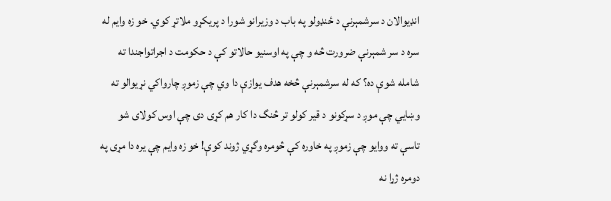انډيوالان د سرشمېرنې د ځنډولو په باب د وزيرانو شورا د پريكړو ملاتړ كوي. خو زه وايم له سره د سر شمېرنې ضرورت څه و چې په اوسنيو حالاتو كې د حكومت د اجراتواجندا ته شامله شوې ده؟ كه له سرشمېرنې څخه هدف يوازې دا وي چې زموږ چارواكي نړيوالو ته وښايي چې موږ د سړكونو د قير كولو تر څنگ دا كار هم كړى دى چې اوس كولاى شو تاسې ته ووايو چې زموږ په خاوره كې څومره وگړي ژوند كوې! خو زه وايم چې يره دا مړى په دومره ژړا نه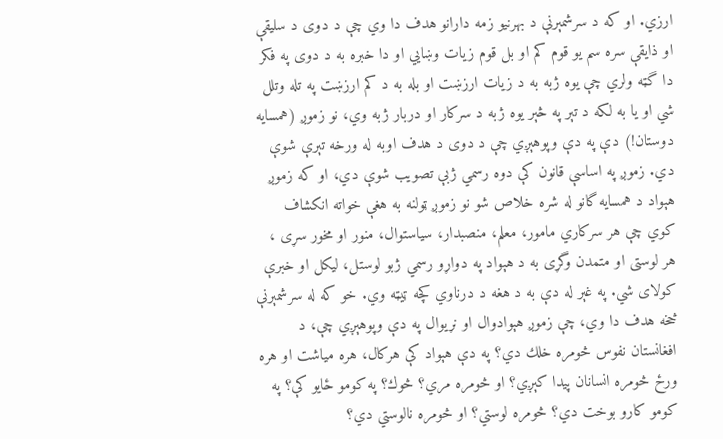ارزي. او كه د سرشمېرنې د بهرنيو زمه دارانو هدف دا وي چې د دوى د سليقې او ذايقې سره سم يو قوم كم او بل قوم زيات وښايي او دا خبره به د دوى په فكر دا گټه ولري چې يوه ژبه به د زيات ارزښت او بله به د كم ارزښت په تله وتلل شي او يا به لكه د تېر په څېر يوه ژبه د سركار او دربار ژبه وي، نو زموږ (همسايه دوستان!) دې په دې وپوهېږي چې د دوى د هدف اوبه له ورخه تېرې شوې دي. زموږ په اساسې قانون كې دوه رسمي ژبې تصويب شوې دي، او كه زموږ هېواد د همسايه گانو له شره خلاص شو نو زموږ ټولنه به هغې خواته انكشاف كوي چې هر سركاري مامور، معلم، منصبدار، سياستوال، منور او مخور سړى ، هر لوستى او متمدن وگړى به د هېواد په دواړو رسمي ژبو لوستل، ليكل او خبرې كولاى شي. په غېر له دې به د هغه د درناوي كچه ټيټه وي. خو كه له سرشمېرنې څخه هدف دا وي، چې زموږ هېوادوال او نړيوال په دې وپوهېږي چې، د افغانستان نفوس څومره خلك دي؟ په دې هېواد كې هركال، هره مياشت او هره ورځ څومره انسانان پيدا كېږي؟ او څومره مري؟ څوك؟ په كومو ځايو كې؟ په كومو كارو بوخت دي؟ څومره لوستي؟ او څومره نالوستي دي؟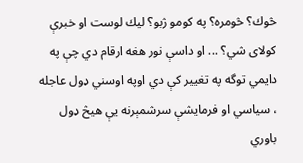څوك؟ څومره؟ په كومو ژبو؟ ليك لوست او خبرې كولاى شي؟ ... او داسې نور هغه ارقام دي چې په دايمي توگه په تغيير كې دي اوپه اوسني ډول عاجله ، سياسي او فرمايشې سرشمېرنه يې هيڅ ډول باوري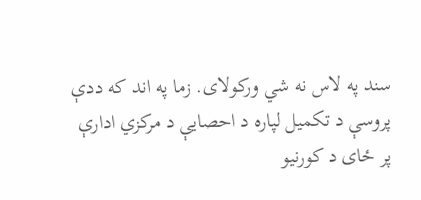سند په لاس نه شي وركولاى. زما په اند كه ددې پروسې د تكميل لپاره د احصايې د مركزي ادارې پر ځاى د كورنيو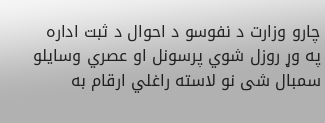چارو وزارت د نفوسو د احوال د ثبت اداره په وړ روزل شوي پرسونل او عصري وسايلو سمبال شى نو لاسته راغلي ارقام به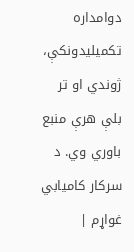دوامداره تكميليدونكې، ژوندي او تر بلې هرې منبع باوري وي. د سركار كاميابي غواړم |